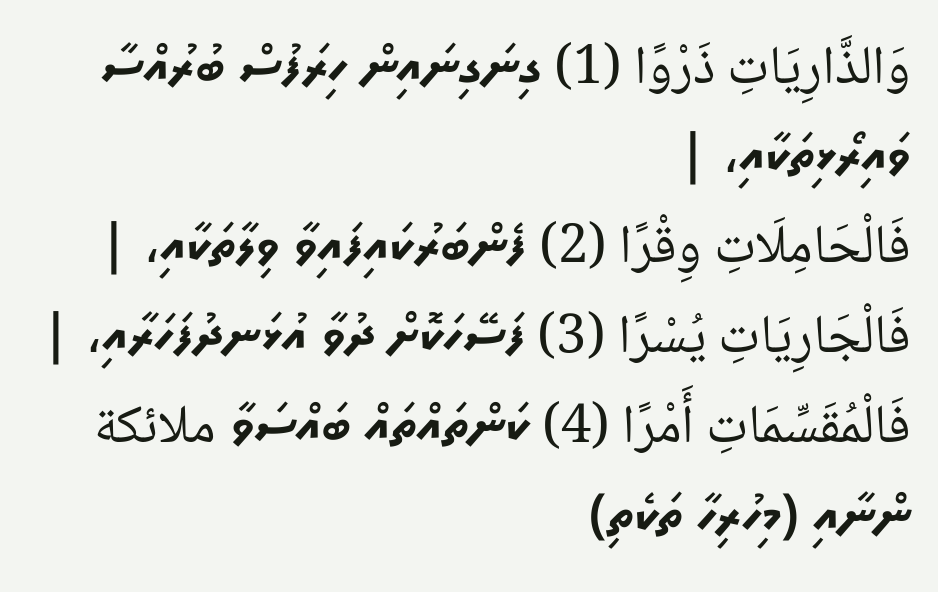وَالذَّارِيَاتِ ذَرْوًا (1) ގިނަގިނައިން ހިރަފުސް ބުރުއްސާ ވައިރޯޅިތަކާއި، |
فَالْحَامِلَاتِ وِقْرًا (2) ފެންބަރުކައިފައިވާ ވިލާތަކާއި، |
فَالْجَارِيَاتِ يُسْرًا (3) ފަސޭހަކޮށް ދުވާ އުޅަނދުފަހަރާއި، |
فَالْمُقَسِّمَاتِ أَمْرًا (4) ކަންތައްތައް ބައްސަވާ ملائكة ންނާއި (މިހުރިހާ ތަކެތި)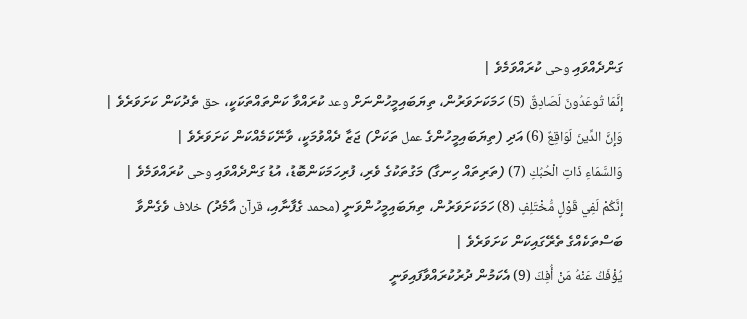ގަންދެއްވައި وحى ކުރައްވަމެވެ |
إِنَّمَا تُوعَدُونَ لَصَادِقٌ (5) ހަމަކަށަވަރުން، ތިޔަބައިމީހުންނަށް وعد ކުރައްވާ ކަންތައްތަކަކީ، حق ތެދުކަން ކަށަވަރެވެ |
وَإِنَّ الدِّينَ لَوَاقِعٌ (6) އަދި (ތިޔަބައިމީހުންގެ عمل ތަކަށް) ޖަޒާ ދެއްވުމަކީ، ވާނޭކަމެއްކަން ކަށަވަރެވެ |
وَالسَّمَاءِ ذَاتِ الْحُبُكِ (7) (ތަރިތައް ހިނގާ) މަގުތަކުގެ ވެރި، ފުރިހަމަކަންބޮޑު، އުޑު ގަންދެއްވައި وحى ކުރައްވަމެވެ |
إِنَّكُمْ لَفِي قَوْلٍ مُّخْتَلِفٍ (8) ހަމަކަށަވަރުން، ތިޔަބައިމީހުންވަނީ (محمد ގެފާނާއި، قرآن އާމެދު) خلاف ވެގެންވާ ބަސްތަކެއްގެ ތެރޭގައިކަން ކަށަވަރެވެ |
يُؤْفَكُ عَنْهُ مَنْ أُفِكَ (9) އެކަމުން ދުރުކުރައްވާފައިވަނީ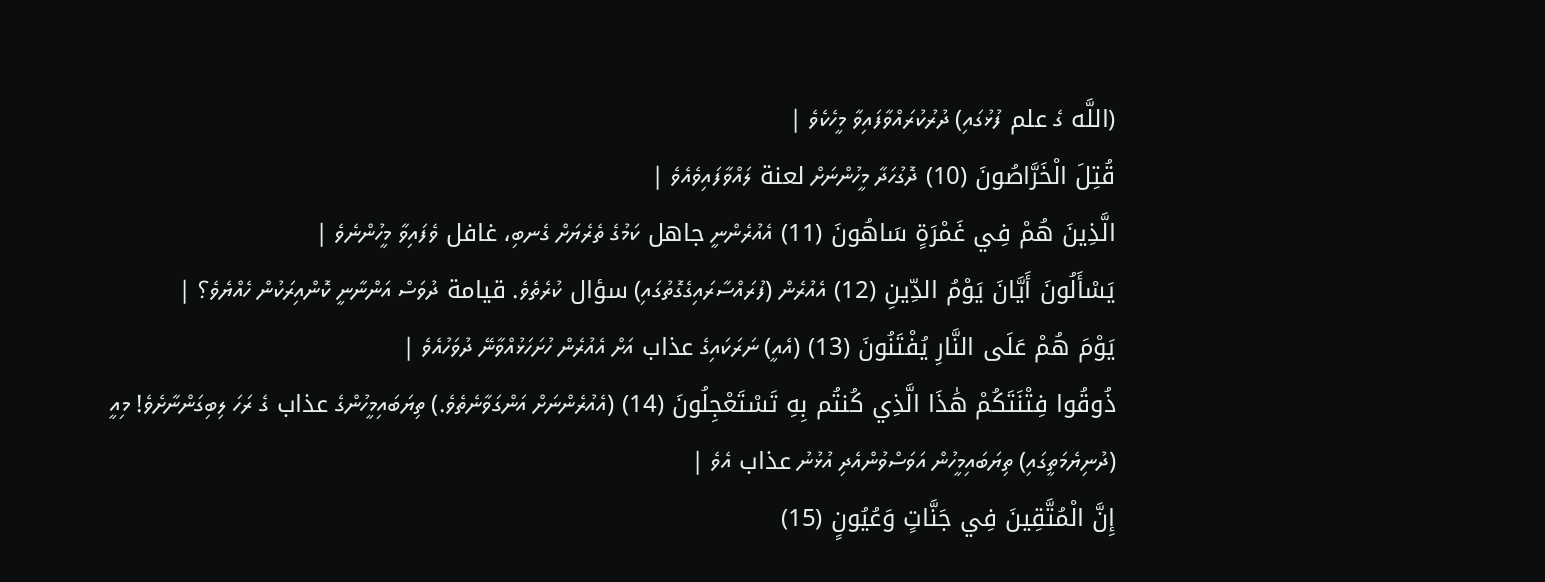(اللَّه ގެ علم ފުޅުގައި) ދުރުކުރައްވާފައިވާ މީހެކެވެ |
قُتِلَ الْخَرَّاصُونَ (10) ދޮގުހަދާ މީހުންނަށް لعنة ލައްވާފައިވެއެވެ |
الَّذِينَ هُمْ فِي غَمْرَةٍ سَاهُونَ (11) އެއުރެންނީ جاهل ކަމުގެ ތެރެޔަށް ގެނބި، غافل ވެފައިވާ މީހުންނެވެ |
يَسْأَلُونَ أَيَّانَ يَوْمُ الدِّينِ (12) އެއުރެން (ފުރައްސާރައިގެގޮތުގައި) سؤال ކުރެތެވެ. قيامة ދުވަސް އަންނާނީ ކޮންއިރަކުން ހެއްޔެވެ؟ |
يَوْمَ هُمْ عَلَى النَّارِ يُفْتَنُونَ (13) (އެއީ) ނަރަކައިގެ عذاب އަށް އެއުރެން ހުށަހަޅުއްވާނޭ ދުވަހުއެވެ |
ذُوقُوا فِتْنَتَكُمْ هَٰذَا الَّذِي كُنتُم بِهِ تَسْتَعْجِلُونَ (14) (އެއުރެންނަށް އަންގަވާނެތެވެ.) ތިޔަބައިމީހުންގެ عذاب ގެ ރަހަ ލިބިގަންނާށެވެ! މިއީ (ދުނިޔެމަތީގައި) ތިޔަބައިމީހުން އަވަސްވުންއެދި އުޅުނު عذاب އެވެ |
إِنَّ الْمُتَّقِينَ فِي جَنَّاتٍ وَعُيُونٍ (15)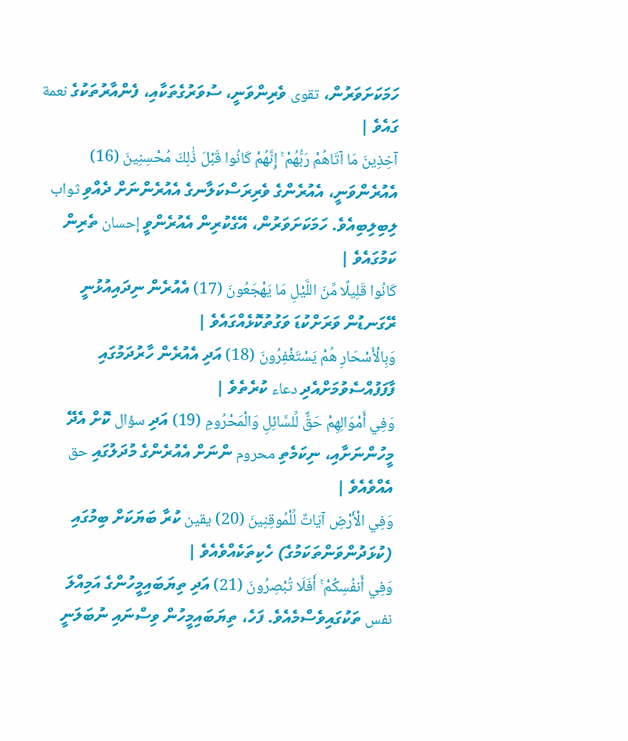ހަމަކަށަވަރުން، تقوى ވެރިންވަނީ، ސުވަރުގެތަކާއި، ފެންއާރުތަކުގެ نعمة ގައެވެ |
آخِذِينَ مَا آتَاهُمْ رَبُّهُمْ ۚ إِنَّهُمْ كَانُوا قَبْلَ ذَٰلِكَ مُحْسِنِينَ (16) އެއުރެންވަނީ، އެއުރެންގެ ވެރިރަސްކަލާނގެ އެއުރެންނަށް ދެއްވި ثواب ލިބިލިބިއެވެ. ހަމަކަށަވަރުން، އޭގެކުރިން އެއުރެންވީ إحسان ތެރިން ކަމުގައެވެ |
كَانُوا قَلِيلًا مِّنَ اللَّيْلِ مَا يَهْجَعُونَ (17) އެއުރެން ނިދައިއުޅުނީ ރޭގަނޑުން ވަރަށްކުޑަ ވަގުތުކޮޅެއްގައެވެ |
وَبِالْأَسْحَارِ هُمْ يَسْتَغْفِرُونَ (18) އަދި އެއުރެން ހާރުދަމުގައި ފާފަފުއްސެވުމަށްއެދި دعاء ކުރެތެވެ |
وَفِي أَمْوَالِهِمْ حَقٌّ لِّلسَّائِلِ وَالْمَحْرُومِ (19) އަދި سؤال ކޮށް އެދޭ މީހުންނަށާއި، ނިކަމެތި محروم ންނަށް އެއުރެންގެ މުދަލުގައި حق އެއްވެއެވެ |
وَفِي الْأَرْضِ آيَاتٌ لِّلْمُوقِنِينَ (20) يقين ކުރާ ބަޔަކަށް ބިމުގައި (ކުޅަދުންވަންތަކަމުގެ) ހެކިތަކެއްވެއެވެ |
وَفِي أَنفُسِكُمْ ۚ أَفَلَا تُبْصِرُونَ (21) އަދި ތިޔަބައިމީހުންގެ އަމިއްލަ نفس ތަކުގައިވެސްމެއެވެ. ފަހެ، ތިޔަބައިމީހުން ވިސްނައި ނުބަލަނީ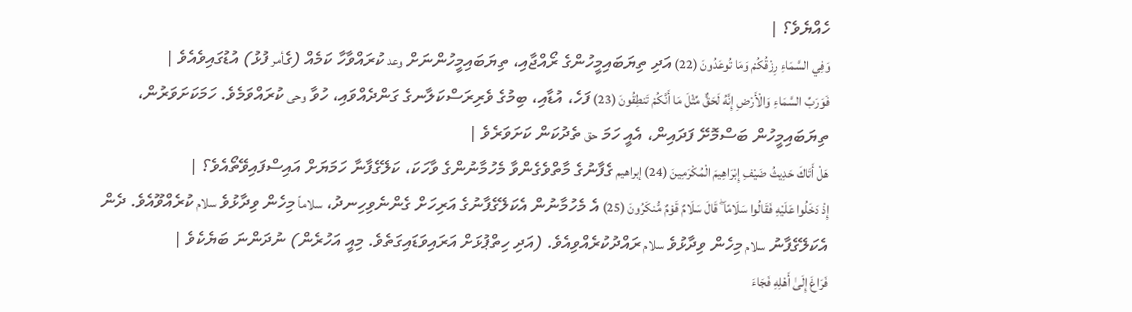ހެއްޔެވެ؟ |
وَفِي السَّمَاءِ رِزْقُكُمْ وَمَا تُوعَدُونَ (22) އަދި ތިޔަބައިމީހުންގެ ރޯއްޖާއި، ތިޔަބައިމީހުންނަށް وعد ކުރައްވާހާ ކަމެއް (ގެأمر ފުޅު) އުޑުގައިވެއެވެ |
فَوَرَبِّ السَّمَاءِ وَالْأَرْضِ إِنَّهُ لَحَقٌّ مِّثْلَ مَا أَنَّكُمْ تَنطِقُونَ (23) ފަހެ، އުޑާއި، ބިމުގެ ވެރިރަސްކަލާނގެ ގަންދެއްވައި، ހުވާ وحى ކުރައްވަމެވެ. ހަމަކަށަވަރުން، ތިޔަބައިމީހުން ބަސްމޮށޭ ފަދައިން، އެއީ ހަމަ حق ތެދުކަން ކަށަވަރެވެ |
هَلْ أَتَاكَ حَدِيثُ ضَيْفِ إِبْرَاهِيمَ الْمُكْرَمِينَ (24) إبراهيم ގެފާނުގެ މާތްވެގެންވާ މެހުމާނުންގެ ވާހަކަ، ކަލޭގެފާނާ ހަމަޔަށް އައިސްފައިވޭތޯއެވެ؟ |
إِذْ دَخَلُوا عَلَيْهِ فَقَالُوا سَلَامًا ۖ قَالَ سَلَامٌ قَوْمٌ مُّنكَرُونَ (25) އެ މެހުމާނުން އެކަލޭގެފާނުގެ އަރިހަށް ގެންނެވިހިނދު، سلاماً މިހެން ވިދާޅުވެ سلام ކުރެއްވޫއެވެ. ދެން އެކަލޭގެފާނު سلام މިހެން ވިދާޅުވެ سلام ރައްދުކުރެއްވިއެވެ. (އަދި ހިތްޕުޅަށް އަރައިވަޑައިގަތެވެ. މިއީ އަހުރެން) ނުދަންނަ ބަޔެކެވެ |
فَرَاغَ إِلَىٰ أَهْلِهِ فَجَاءَ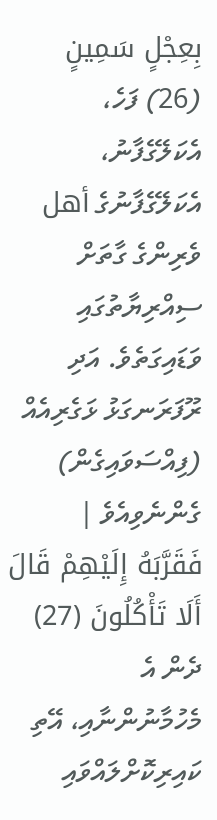بِعِجْلٍ سَمِينٍ (26) ފަހެ، އެކަލޭގެފާނު، އެކަލޭގެފާނުގެ أهل ވެރިންގެ ގާތަށް ސިއްރިޔާތުގައި ވަޑައިގަތެވެ. އަދި ރޫފަރަނގަޅު ޅަގެރިއެއް (ފިއްސަވައިގެން) ގެންނެވިއެވެ |
فَقَرَّبَهُ إِلَيْهِمْ قَالَ أَلَا تَأْكُلُونَ (27) ދެން އެ މެހުމާނުންނާއި، އޭތި ކައިރިކޮށްލައްވައި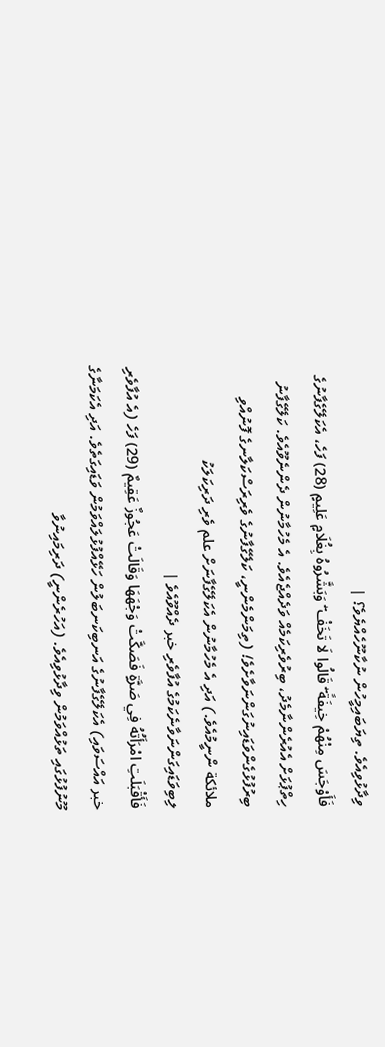ވިދާޅުވިއެވެ. ތިޔަބައިމީހުން ނުކާނޫހެއްޔެވެ؟ |
فَأَوْجَسَ مِنْهُمْ خِيفَةً ۖ قَالُوا لَا تَخَفْ ۖ وَبَشَّرُوهُ بِغُلَامٍ عَلِيمٍ (28) ފަހެ، އެކަލޭގެފާނުގެ ހިތްޕުޅަށް އެއުރެންނާމެދު، ބިރުވެރިކަމެއް ވަދެއްޖެއެވެ. އެ މެހުމާނުން ދެންނެވޫއެވެ. ކަލޭގެފާނު ބިރުފުޅުގެންވަޑައިނުގަންނަވާށެވެ! (ތިމަންމެންނީ، ކަލޭގެފާނުގެ ވެރިރަސްކަލާނގެ ފޮނުއްވި ملائكة ންނީމުއެވެ.) އަދި އެ މެހުމާނުން އެކަލޭގެފާނަށް علم ވެރި ދަރިކަލަކު ލިބިވަޑައިގަންނަވާނެކަމުގެ އުފާވެރި خبر ދެއްވޫއެވެ |
فَأَقْبَلَتِ امْرَأَتُهُ فِي صَرَّةٍ فَصَكَّتْ وَجْهَهَا وَقَالَتْ عَجُوزٌ عَقِيمٌ (29) ފަހެ (އެ އުފާވެރި خبر އައްސަވައި) އެކަލޭގެފާނުގެ އަނބިކަނބަލުން ހަޅޭއްފުޅުލައްވަމުން ވަޑައިގަތެވެ. އަދި އެކަމަނާގެ މޫނުފުޅުގައި ތަޅުއްވަމުން ވިދާޅުވިއެވެ. (އަހުރެންނީ) ދަރިމައިނުވާ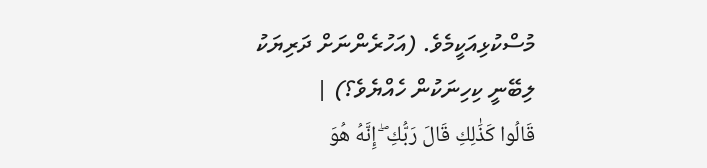މުސްކުޅިއަކީމެވެ. (އަހުރެންނަށް ދަރިޔަކު ލިބޭނީ ކިހިނަކުން ހެއްޔެވެ؟) |
قَالُوا كَذَٰلِكِ قَالَ رَبُّكِ ۖ إِنَّهُ هُوَ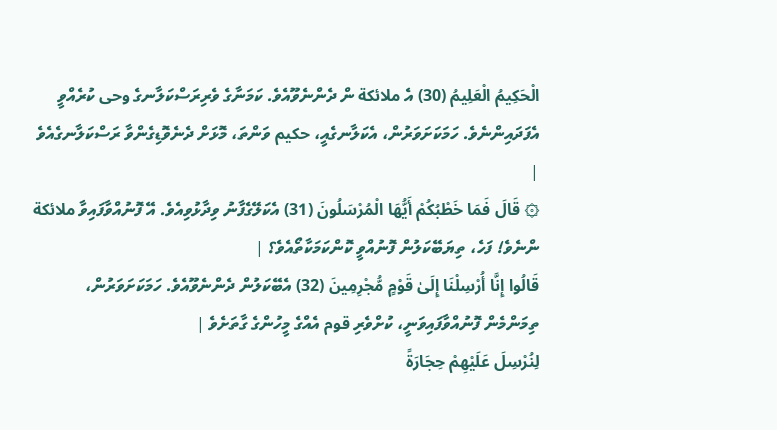الْحَكِيمُ الْعَلِيمُ (30) އެ ملائكة ން ދެންނެވޫއެވެ. ކަމަނާގެ ވެރިރަސްކަލާނގެ وحى ކުރެއްވީ އެފަދައިންނެވެ. ހަމަކަށަވަރުން، އެކަލާނގެއީ، حكيم ވަންތަ، މޮޅަށް ދެނެވޮޑިގެންވާ ރަސްކަލާނގެއެވެ |
۞ قَالَ فَمَا خَطْبُكُمْ أَيُّهَا الْمُرْسَلُونَ (31) އެކަލޭގެފާނު ވިދާޅުވިއެވެ. އޭ ފޮނުއްވާފައިވާ ملائكة ންނެވެ! ފަހެ، ތިޔަބޭކަލުން ފޮނުއްވީ ކޮންކަމަކާތޯއެވެ؟ |
قَالُوا إِنَّا أُرْسِلْنَا إِلَىٰ قَوْمٍ مُّجْرِمِينَ (32) އެބޭކަލުން ދެންނެވޫއެވެ. ހަމަކަށަވަރުން، ތިމަންމެން ފޮނުއްވާފައިވަނީ، ކުށްވެރި قوم އެއްގެ މީހުންގެ ގާތަށެވެ |
لِنُرْسِلَ عَلَيْهِمْ حِجَارَةً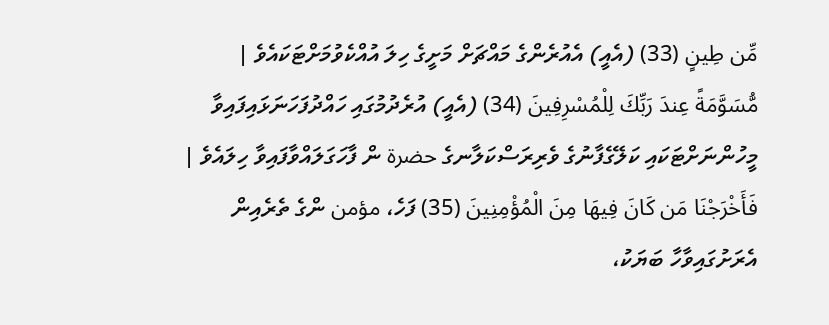مِّن طِينٍ (33) (އެއީ) އެއުރެންގެ މައްޗަށް މަށީގެ ހިލަ އުއްކެވުމަށްޓަކައެވެ |
مُّسَوَّمَةً عِندَ رَبِّكَ لِلْمُسْرِفِينَ (34) (އެއީ) އުރެދުމުގައި ހައްދުފަހަނަޅައިފައިވާ މީހުންނަށްޓަކައި ކަލޭގެފާނުގެ ވެރިރަސްކަލާނގެ حضرة ން ފާހަގަލައްވާފައިވާ ހިލައެވެ |
فَأَخْرَجْنَا مَن كَانَ فِيهَا مِنَ الْمُؤْمِنِينَ (35) ފަހެ، مؤمن ންގެ ތެރެއިން އެރަށުގައިވާހާ ބަޔަކު،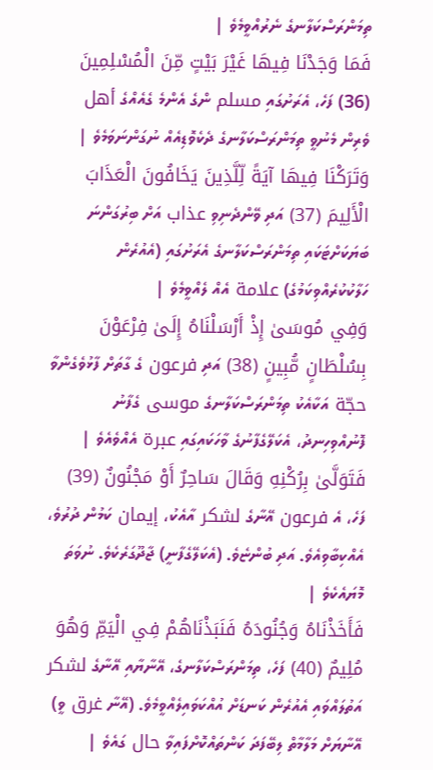ތިމަންރަސްކަލާނގެ ނެރުއްވީމެވެ |
فَمَا وَجَدْنَا فِيهَا غَيْرَ بَيْتٍ مِّنَ الْمُسْلِمِينَ (36) ފަހެ، އެރަށުގައި مسلم ންގެ އެންމެ ގެއެއްގެ أهل ވެރިން މެނުވީ ތިމަންރަސްކަލާނގެ ދެކެވޮޑިއެއް ނުގަންނަވަމެވެ |
وَتَرَكْنَا فِيهَا آيَةً لِّلَّذِينَ يَخَافُونَ الْعَذَابَ الْأَلِيمَ (37) އަދި ވޭންދެނިވި عذاب އަށް ބިރުގަންނަ ބަޔަކަށްޓަކައި ތިމަންރަސްކަލާނގެ އެރަށުގައި (އެއުރެން ހަލާކުކުރެއްވިކަމުގެ) علامة އެއް ލެއްވީމެވެ |
وَفِي مُوسَىٰ إِذْ أَرْسَلْنَاهُ إِلَىٰ فِرْعَوْنَ بِسُلْطَانٍ مُّبِينٍ (38) އަދި فرعون ގެ ގާތަށް ފާޅުވެގެންވާ حجّة އަކާއެކު ތިމަންރަސްކަލާނގެ موسى ގެފާނު ފޮނުއްވިހިނދު، އެކަލޭގެފާނުގެ ވާހަކައިގައި عبرة އެއްވެއެވެ |
فَتَوَلَّىٰ بِرُكْنِهِ وَقَالَ سَاحِرٌ أَوْ مَجْنُونٌ (39) ފަހެ، އެ فرعون އޭނާގެ لشكر އާއެކު، إيمان ކަމުން ދުރުވެ، އެއްކިބާވިއެވެ. އަދި ބުންޏެވެ. (އެކަލޭގެފާނީ) ޖާދޫގަރެކެވެ. ނުވަތަ މޮޔައެކެވެ |
فَأَخَذْنَاهُ وَجُنُودَهُ فَنَبَذْنَاهُمْ فِي الْيَمِّ وَهُوَ مُلِيمٌ (40) ފަހެ، ތިމަންރަސްކަލާނގެ، އޭނާޔާއި އޭނާގެ لشكر އަތުލައްވައި އެއުރެން ކަނޑަށް އުއްކަވައިލެއްވީމެވެ. (އޭނާ غرق ވީ) އޭނާޔަށް މަލާމާތް ލިބޭފަދަ ކަންތައްކޮށްފައިވާ حال ގައެވެ |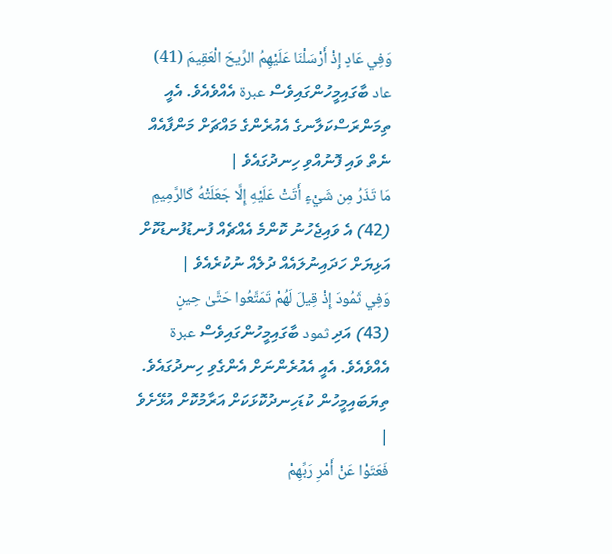وَفِي عَادٍ إِذْ أَرْسَلْنَا عَلَيْهِمُ الرِّيحَ الْعَقِيمَ (41) عاد ބާގައިމީހުންގައިވެސް عبرة އެއްވެއެވެ. އެއީ ތިމަންރަސްކަލާނގެ އެއުރެންގެ މައްޗަށް މަންފާއެއް ނެތް ވައި ފޮނުއްވި ހިނދުގައެވެ |
مَا تَذَرُ مِن شَيْءٍ أَتَتْ عَلَيْهِ إِلَّا جَعَلَتْهُ كَالرَّمِيمِ (42) އެ ވައިޖެހުނު ކޮންމެ އެއްޗެއް ފުނޑުފުނޑުކޮށް އަޅިޔަށް ހަދައިނުލައެއް ދުލެއް ނުކުރެއެވެ |
وَفِي ثَمُودَ إِذْ قِيلَ لَهُمْ تَمَتَّعُوا حَتَّىٰ حِينٍ (43) އަދި ثمود ބާގައިމީހުންގައިވެސް عبرة އެއްވެއެވެ. އެއީ އެއުރެންނަށް އެންގެވި ހިނދުގައެވެ. ތިޔަބައިމީހުން ކުޑަހިނދުކޮޅަކަށް އަރާމުކޮށް އުޅޭށެވެ |
فَعَتَوْا عَنْ أَمْرِ رَبِّهِمْ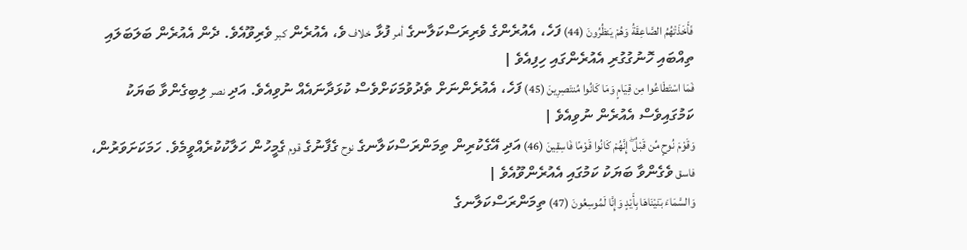فَأَخَذَتْهُمُ الصَّاعِقَةُ وَهُمْ يَنظُرُونَ (44) ފަހެ، އެއުރެންގެ ވެރިރަސްކަލާނގެ أمر ފުޅާ خلاف ވެ، އެއުރެން كبر ވެރިވޫއެވެ. ދެން އެއުރެން ބަލަބަލައި ތިއްބައި ހޮނުގުގުރި އެއުރެންގައި ހިފިއެވެ |
فَمَا اسْتَطَاعُوا مِن قِيَامٍ وَمَا كَانُوا مُنتَصِرِينَ (45) ފަހެ، އެއުރެންނަށް ތެދުވުމަކަށްވެސް ކުޅަދާނައެއް ނުވިއެވެ. އަދި نصر ލިބިގެންވާ ބަޔަކު ކަމުގައިވެސް އެއުރެން ނުވިއެވެ |
وَقَوْمَ نُوحٍ مِّن قَبْلُ ۖ إِنَّهُمْ كَانُوا قَوْمًا فَاسِقِينَ (46) އަދި އޭގެކުރިން ތިމަންރަސްކަލާނގެ نوح ގެފާނުގެ قوم ގެމީހުން ހަލާކުކުރެއްވީމެވެ. ހަމަކަށަވަރުން، فاسق ވެގެންވާ ބަޔަކު ކަމުގައި އެއުރެންވޫއެވެ |
وَالسَّمَاءَ بَنَيْنَاهَا بِأَيْدٍ وَإِنَّا لَمُوسِعُونَ (47) ތިމަންރަސްކަލާނގެ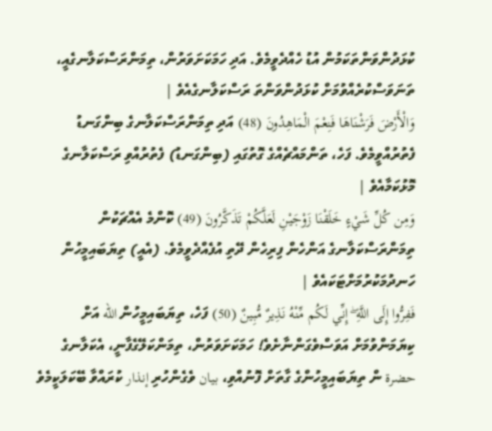ކުޅަދުންވަންތަކަމުން އުޑު ހެއްދެވީމެވެ. އަދި ހަމަކަށަވަރުން، ތިމަންރަސްކަލާނގެއީ، ތަނަވަސްކުރެއްވުމަށް ކުޅަދުންވަންތަ ރަސްކަލާނގެއެވެ |
وَالْأَرْضَ فَرَشْنَاهَا فَنِعْمَ الْمَاهِدُونَ (48) އަދި ތިމަންރަސްކަލާނގެ ބިންގަނޑު ފެތުރުއްވީމެވެ. ފަހެ، ތަންމައްޗެއްގެ ގޮތުގައި (ބިންގަނޑު) ފެތުރުއްވި ރަސްކަލާނގެ މޮޅުކަމާއެވެ |
وَمِن كُلِّ شَيْءٍ خَلَقْنَا زَوْجَيْنِ لَعَلَّكُمْ تَذَكَّرُونَ (49) ކޮންމެ އެއްޗަކުން ތިމަންރަސްކަލާނގެ އަންހެން ފިރިހެން ދޭތި އުފެއްދެވީމެވެ. (އެއީ) ތިޔަބައިމީހުން ހަނދުމަކުރުމަށްޓަކައެވެ |
فَفِرُّوا إِلَى اللَّهِ ۖ إِنِّي لَكُم مِّنْهُ نَذِيرٌ مُّبِينٌ (50) ފަހެ، ތިޔަބައިމީހުން اللّه އަށް ކިޔަމަންވުމަށް އަވަސްވެގަންނާށެވެ! ހަމަކަށަވަރުން، ތިމަންކަލޭގެފާނީ، އެކަލާނގެ حضرة ން ތިޔަބައިމީހުންގެ ގާތަށް ފޮނުއްވި، بيان ވެގެންހުރި إنذار ކުރައްވާ ބޭކަލަކީމެވެ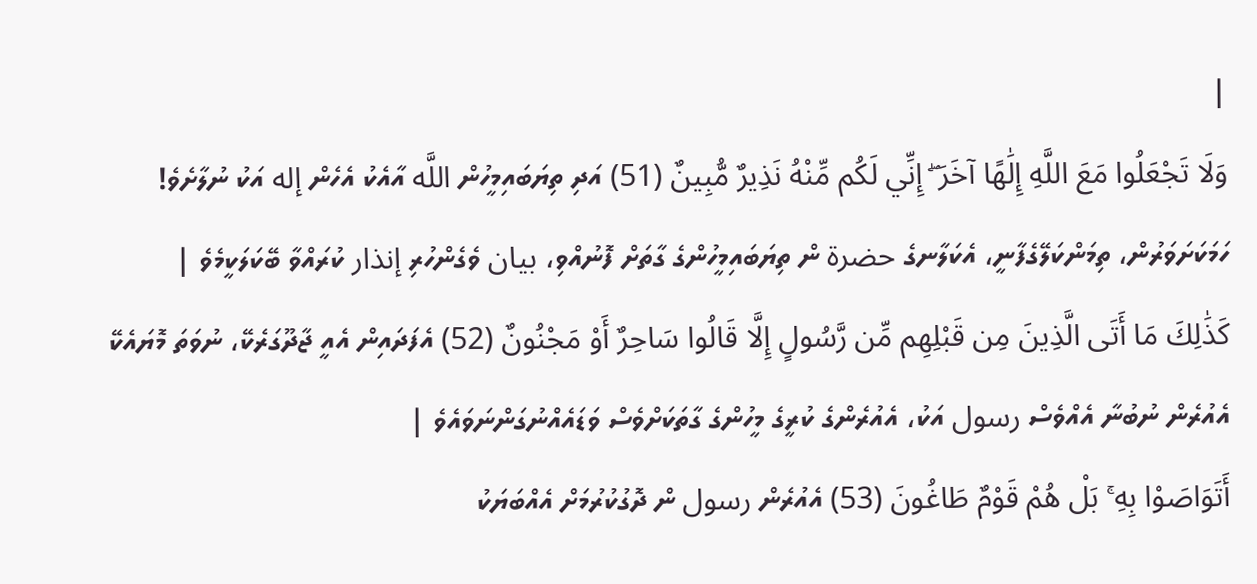|
وَلَا تَجْعَلُوا مَعَ اللَّهِ إِلَٰهًا آخَرَ ۖ إِنِّي لَكُم مِّنْهُ نَذِيرٌ مُّبِينٌ (51) އަދި ތިޔަބައިމީހުން اللَّه އާއެކު އެހެން إله އަކު ނުލާށެވެ! ހަމަކަށަވަރުން، ތިމަންކަލޭގެފާނީ، އެކަލާނގެ حضرة ން ތިޔަބައިމީހުންގެ ގާތަށް ފޮނުއްވި، بيان ވެގެންހުރި إنذار ކުރައްވާ ބޭކަލަކީމެވެ |
كَذَٰلِكَ مَا أَتَى الَّذِينَ مِن قَبْلِهِم مِّن رَّسُولٍ إِلَّا قَالُوا سَاحِرٌ أَوْ مَجْنُونٌ (52) އެފަދައިން އެއީ ޖާދޫގަރެކޭ، ނުވަތަ މޮޔައެކޭ އެއުރެން ނުބުނާ އެއްވެސް رسول އަކު، އެއުރެންގެ ކުރީގެ މީހުންގެ ގާތަކަށްވެސް ވަޑައެއްނުގަންނަވައެވެ |
أَتَوَاصَوْا بِهِ ۚ بَلْ هُمْ قَوْمٌ طَاغُونَ (53) އެއުރެން رسول ން ދޮގުކުރުމަށް އެއްބަޔަކު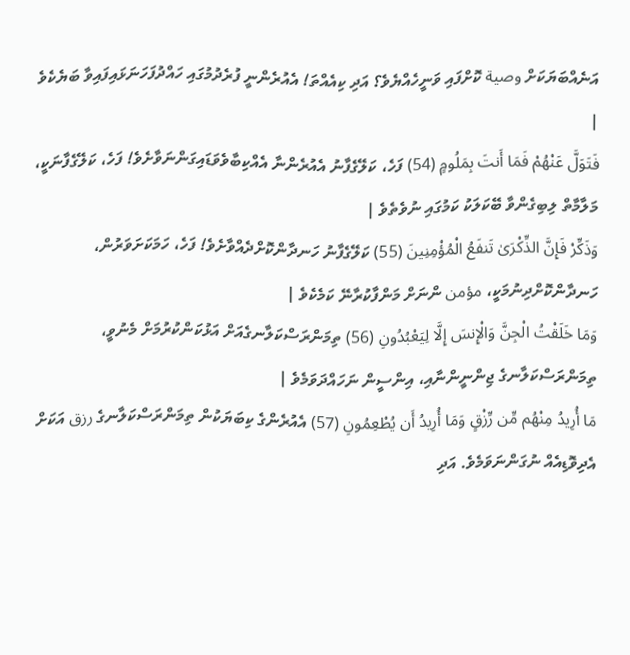އަނެއްބަޔަކަށް وصية ކޮށްފައި ވަނީހެއްޔެވެ؟ އަދި ކިއެއްތަ! އެއުރެންނީ ފުރެދުމުގައި ހައްދުފަހަނަޅައިފައިވާ ބަޔެކެވެ |
فَتَوَلَّ عَنْهُمْ فَمَا أَنتَ بِمَلُومٍ (54) ފަހެ، ކަލޭގެފާނު އެއުރެންނާ އެއްކިބާވެވަޑައިގަންނަވާށެވެ! ފަހެ، ކަލޭގެފާނަކީ، މަލާމާތް ލިބިގެންވާ ބޭކަލަކު ކަމުގައި ނުވެތެވެ |
وَذَكِّرْ فَإِنَّ الذِّكْرَىٰ تَنفَعُ الْمُؤْمِنِينَ (55) ކަލޭގެފާނު ހަނދާންކޮށްދެއްވާށެވެ! ފަހެ، ހަމަކަށަވަރުން، ހަނދާންކޮށްދިނުމަކީ، مؤمن ންނަށް މަންފާކުރާނޭ ކަމެކެވެ |
وَمَا خَلَقْتُ الْجِنَّ وَالْإِنسَ إِلَّا لِيَعْبُدُونِ (56) ތިމަންރަސްކަލާނގެއަށް އަޅުކަންކުރުމަށް މެނުވީ، ތިމަންރަސްކަލާނގެ ޖިންނީންނާއި، އިންސީން ނަހައްދަވަމެވެ |
مَا أُرِيدُ مِنْهُم مِّن رِّزْقٍ وَمَا أُرِيدُ أَن يُطْعِمُونِ (57) އެއުރެންގެ ކިބަޔަކުން ތިމަންރަސްކަލާނގެ رزق އަކަށް އެދިވޮޑިއެއް ނުގަންނަވަމެވެ. އަދި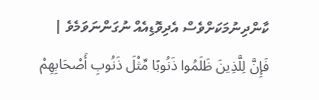ކާންދިނުމަކަށްވެސް އެދިވޮޑިއެއް ނުގަންނަވަމެވެ |
فَإِنَّ لِلَّذِينَ ظَلَمُوا ذَنُوبًا مِّثْلَ ذَنُوبِ أَصْحَابِهِمْ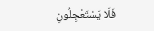فَلَا يَسْتَعْجِلُونِ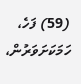(59) ފަހެ، ހަމަކަށަވަރުން،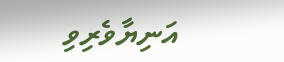އަނިޔާވެރިވި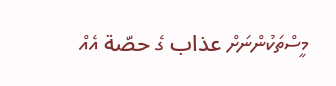މީސްތަކުންނަށް عذاب ގެ حصّة އެއް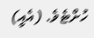ހުށްޓެވެ. (އެއީ)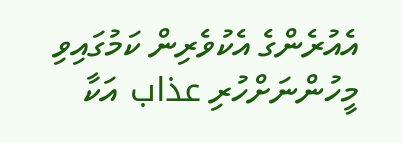އެއުރެންގެ އެކުވެރިން ކަމުގައިވި މީހުންނަށްހުރި عذاب އަކާ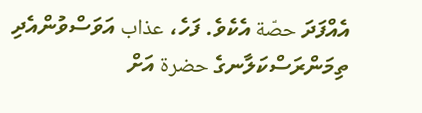އެއްފަދަ حصّة އެކެވެ. ފަހެ، عذاب އަވަސްވުންއެދި ތިމަންރަސްކަލާނގެ حضرة އަށް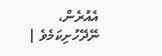އެއުރެން، ނޭދޭހުށިކަމެވެ |